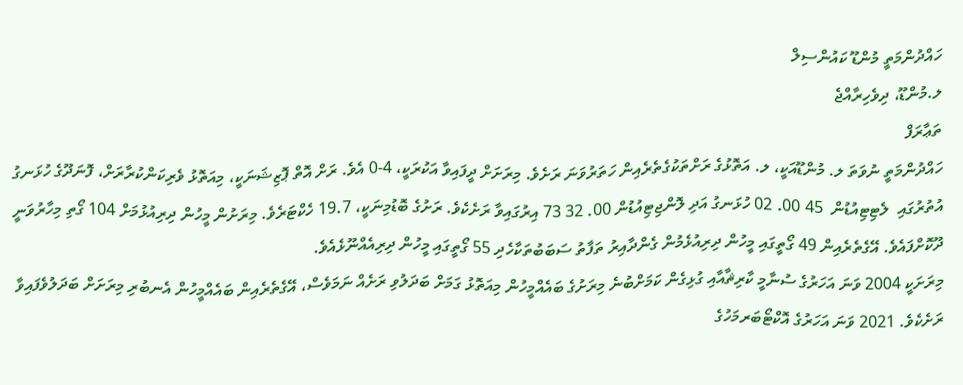ހައްދުންމަތީ މުންޑޫ ކައުންސިލް
ލ.މުންޑޫ، ދިވެހިރާއްޖެ
ތަޢާރަފް
ހައްދުންމަތީ ނުވަތަ ލ. މުންޑޫއަކީ، ލ. އަތޮޅުގެ ރަށްތަކުގެތެރެއިން ހަތަރުވަނަ ރަށެވެ. މިރަށަށް ދީފައިވާ އަކުރަކީ، 4-0 އެވެ. ރަށް އޮތް ޕޮޒިޝަނަކީ، މިއަތޮޅު ވެރިކަންކުރާރަށް، ފޮނަދޫގެ ހުޅަނގު އުތުރުގައި  ލެޓިޓިއުޑުން  45 00. 02 ހުޅަނގު އަދި ލޮންޖިޓިއުޑުން 00. 32 73 އިރުގައިވާ ރަށެކެވެ. ރަށުގެ ބޮޑުމިނަކީ، 19.7 ހެކްޓަރެވެ. މިރަށުން މީހުން ދިރިއުޅުމަށް 104 ގޯތި މިހާރުވަނީ ދޫކޮށްފައެވެ. އޭގެތެރެއިން 49 ގޯތީގައި މީހުން ދިރިއުޅެމުން ގެންދާއިރު ތަފާތު ސަބަބުތަކާހެދި 55 ގޯތީގައި މީހުން ދިރިއެއްނޫޅެއެވެ.
މިރަށަކީ 2004 ވަނަ އަހަރުގެ ސުނާމީ ކާރިޘާއާއި ގުޅިގެން ކަމަށްބުނެ މިރަށުގެ ބައެއްމީހުން މިއަތޮޅު ގަމަށް ބަދަލުވި ރަށެއް ނަމަވެސް، އޭގެތެރެއިން ބައެއްމީހުން އެނބުރި މިރަށަށް ބަދަލުވެފައިވާ ރަށެކެވެ. 2021 ވަނަ އަހަރުގެ އޮކްޓޯބަރމަހުގެ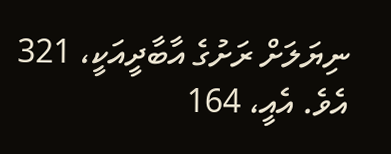ނިޔަލަށް ރަށުގެ އާބާދީއަކީ، 321 އެވެ. އެއީ، 164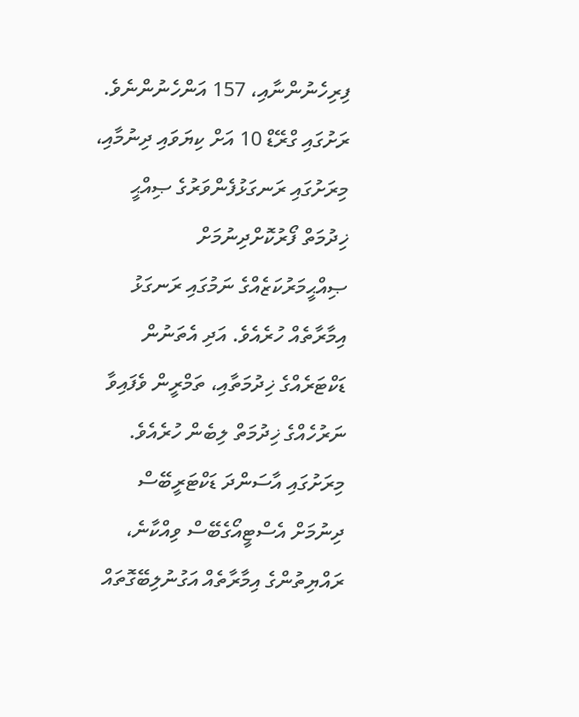ފިރިހެނުންނާއި، 157 އަންހެނުންނެވެ.
ރަށުގައި ގްރޭޑް 10 އަށް ކިޔަވައި ދިނުމާއި، މިރަށުގައި ރަނގަޅުފެންވަރުގެ ޞިއްޙީ ޚިދުމަތް ފޯރުކޮށްދިނުމަށް ޞިއްޙީމަރުކަޒެއްގެ ނަމުގައި ރަނގަޅު އިމާރާތެއް ހުރެއެވެ. އަދި އެތަނުން ޑަކްޓަރެއްގެ ޚިދުމަތާއި، ތަމްރީން ވެފައިވާ ނަރުހެއްގެ ޚިދުމަތް ލިބެން ހުރެއެވެ.
މިރަށުގައި އާސަންދަ ޑަކްޓަރީބޭސް ދިނުމަށް އެސްޓީއޯގެބޭސް ވިއްކާނެ، ރައްޔިތުންގެ އިމާރާތެއް އަގުނުލިބޭގޮތައް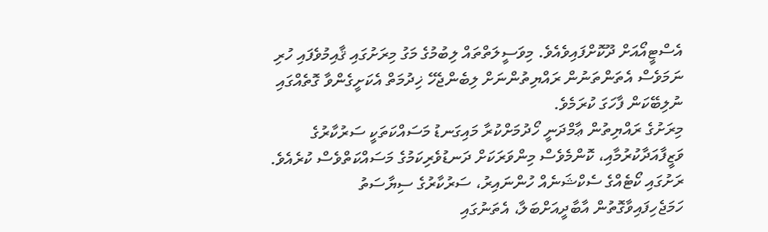އެސްޓީއޯއަށް ދޫކޮށްފައިވެއެވެ. މިވަސީލަތްތައް ލިބުމުގެ މަގު މިރަށުގައި ޤާއިމުވެފައި ހުރި ނަމަވެސް އެތަންތަނުން ރައްޔިތުންނަށް ލިބެންޖެހޭ ޚިދުމަތް އެކަށީގެންވާ ގޮތެއްގައި ނުލިބޭކަން ފާހަގަ ކުރަމެވެ.
މިރަށުގެ ރައްޔިތުން ޢާމްދަނީ ހޯދުމަށްކުރާ މައިގަނޑު މަސައްކަތަކީ ސަރުކާރުގެ ވަޒީފާއަދާކުރުމާއި، ކޮންމެވެސް މިންވަރަކަށް ދަނޑުވެރިކަމުގެ މަސައްކަތްވެސް ކުރެއެވެ. ރަށުގައި ކޯޓެއްގެ ސެކްޝަނެއް ހުންނައިރު، ސަރުކާރުގެ ސިޔާސަތު ހަމަޖެހިފައިވާގޮތުން އާބާދީއަށްބަލާ، އެތަނުގައި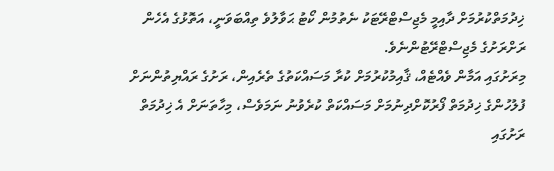ޚިދުމަތްކުރުމަށް ދާއިމީ މެޖިސްޓްރޭޓަކު ނެތުމުން ކޯޓު ޙަވާލުވެ ތިއްބަވަނީ، އަތޮޅުގެ އެހެން ރަށްރަށުގެ މެޖިސްޓްރޭޓުންނެވެ.
މިރަށުގައި އަމާން ވެއްޓެއް، ޤާއިމުކުރުމަށް ކުރާ މަސައްކަތުގެ ތެރެއިން، ރަށުގެ ރައްޔިތުންނަށް ފުލުހުންގެ ޚިދުމަތް ފޯރުކޮށްދިނުމަށް މަސައްކަތް ކުރެވުނު ނަމަވެސް، މިހާތަނަށް އެ ޚިދުމަތް ރަށުގައި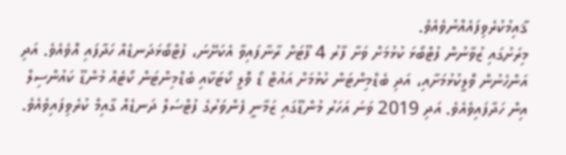ޤާއިމުކުރެވިފައެއްނުވެއެވެ.
މިރަށުގައި ޒުވާނުން ފުޓްބޯޅަ ކުޅުމަށް ވަށާ ފާރު 4 ފޫޓަށް ރާނާފައިވާ އެކަށޭނަ، ފުޓްބޯޅަދަނޑެއް ހަދާފައި އޮވެއެވެ. އަދި އަންހެނުން ވޮލީކުޅުމަށާއި، އަދި ބެޑްމިންޓަން ކުޅުމަށް އައުޓް ޑޯ ވޮލީ ކޯޓަކާއި ބެޑްމިންޓަން ކޯޓެއް މުންޑޫ ކައުންސިލް އިން ހަދާފައިވެއެވެ. އަދި 2019 ވަނަ އަހަރު މުންޑޫގައި ޒަމާނީ ފެންވަރުގެ ފުޓްސަލް ދަނޑެއް ގާއިމް ކުރެވިފައިވެއެވެ.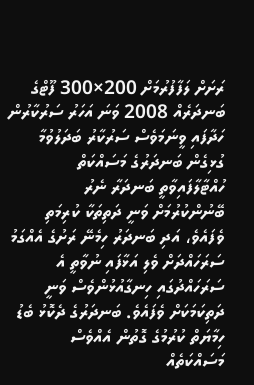ރަށަށް ލަފާފުރުމަށް 200×300 ފޫޓްގެ ބަނދަރެއް 2008 ވަނަ އަހަރު ސަރުކާރުން ހަދާފައި ވީނަމަވެސް ސަރުކާރު ބަދަލުވުމާ ގުޅިގެން ބަނދަރުގެ މަސައްކަތް ހުއްޓާލާފައިވާތީ ބަނދަރާ ނެރު ބޭނުންކުރުމަށް ވަނީ ދަތިތަކާ ކުރިމަތި ވެފައެވެ، އަދި ބަނދަރު ހިމެނޭ ރަށުގެ އެއްގަމު ސަރަހައްދަށް ވެލި އަޅާފައި ނުވާތީ އެ ސަރަހައްދުގައި ހިނގާއުޅުންވެސް ވަނީ ދަތިކަމަކަށް ވެފައެވެ. ބަނދަރުގެ ދެކޮޅު ބެޑު ހިމާޔަތް ކުރުމުގެ ގޮތުން އެއްވެސް މަސައްކަތެއް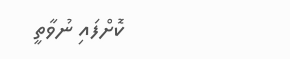ކޮށްފައި ނުވާތީ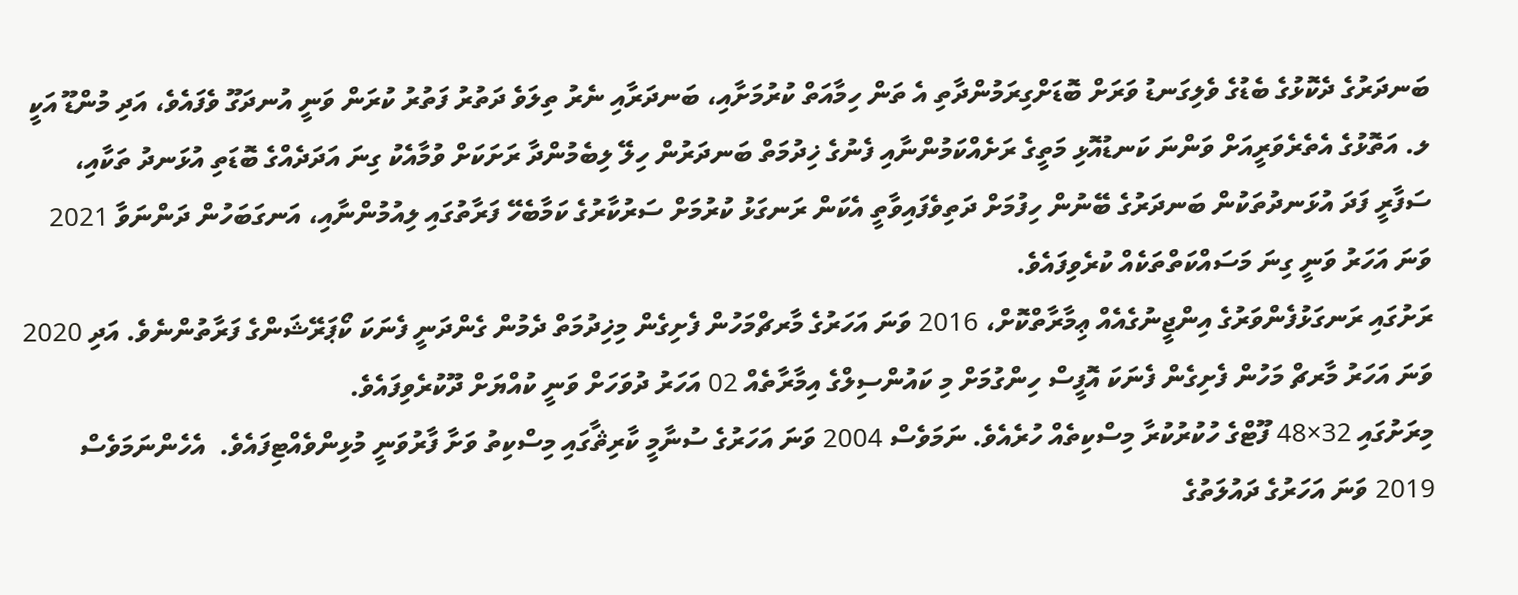ބަނދަރުގެ ދެކޮޅުގެ ބެޑުގެ ވެލިގަނޑު ވަރަށް ބޮޑަށްގިރަމުންދާތި އެ ތަން ހިމާއަތް ކުރުމަށާއި، ބަނދަރާއި ނެރު ތިލަވެ ދަތުރު ފަތުރު ކުރަން ވަނީ އުނދަގޫ ވެފައެވެ، އަދި މުންޑޫ އަކީ ލ. އަތޮޅުގެ އެތެރެވަރީއަށް ވަންނަ ކަނޑުއޮޅި މަތީގެ ރަށެއްކަމުންނާއި ފެނުގެ ޚިދުމަތް ބަނދަރުން ހިލޭ ލިބެމުންދާ ރަށަކަށް ވުމާއެކު ގިނަ އަދަދެއްގެ ބޮޑަތި އުޅަނދު ތަކާއި، ސަފާރީ ފަދަ އުޅަނދުތަކުން ބަނދަރުގެ ބޭނުން ހިފުމަށް ދަތިވެފައިވާތީ އެކަން ރަނގަޅު ކުރުމަށް ސަރުކާރުގެ ކަމާބެހޭ ފަރާތުގައި ލިއުމުންނާއި، އަނގަބަހުން ދަންނަވާ 2021 ވަނަ އަހަރު ވަނީ ގިނަ މަސައްކަތްތަކެއް ކުރެވިފައެވެ.
ރަށުގައި ރަނގަޅުފެންވަރުގެ އިންޖީނުގެއެއް ޢިމާރާތްކޮށް، 2016 ވަނަ އަހަރުގެ މާރޗްމަހުން ފެށިގެން މިޚިދުމަތް ދެމުން ގެންދަނީ ފެނަކަ ކޯޕަރޭޝަންގެ ފަރާތުންނެވެ. އަދި 2020 ވަނަ އަހަރު މާރޗް މަހުން ފެށިގެން ފެނަކަ އޮފީސް ހިންގުމަށް މި ކައުންސިލްގެ އިމާރާތެއް 02 އަހަރު ދުވަހަށް ވަނީ ކުއްޔަށް ދޫކުރެވިފައެވެ.
މިރަށުގައި 32×48 ފޫޓްގެ ހުކުރުކުރާ މިސްކިތެއް ހުރެއެވެ. ނަމަވެސް 2004 ވަނަ އަހަރުގެ ސުނާމީ ކާރިޘާގައި މިސްކިތު ވަށާ ފާރުވަނީ މުޅިންވެއްޓިފައެވެ.  އެހެންނަމަވެސް 2019 ވަނަ އަހަރުގެ ދައުލަތުގެ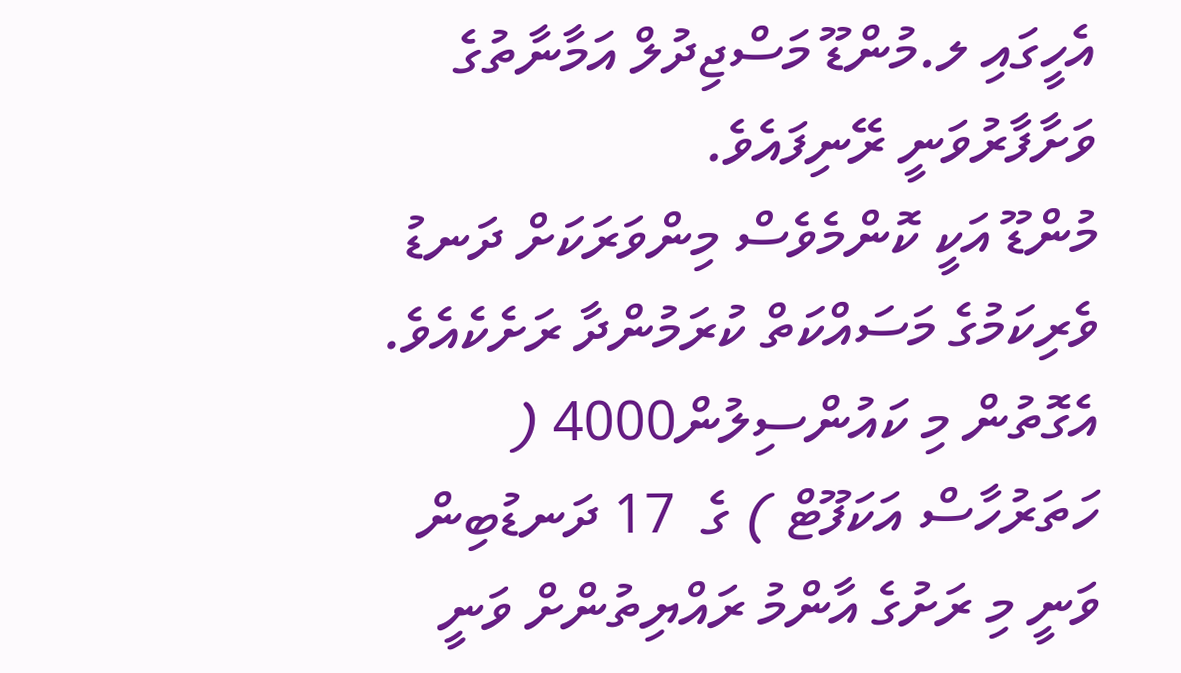އެހީގައި ލ.މުންޑޫ މަސްޖިދުލް އަމާނާތުގެ ވަށާފާރުވަނީ ރޭނިފައެވެ.
މުންޑޫ އަކީ ކޮންމެވެސް މިންވަރަކަށް ދަނޑު ވެރިކަމުގެ މަސައްކަތް ކުރަމުންދާ ރަށެކެއެވެ. އެގޮތުން މި ކައުންސިލުން4000 ( ހަތަރުހާސް އަކަފޫޓް ) ގެ  17 ދަނޑުބިން ވަނީ މި ރަށުގެ އާންމު ރައްޔިތުންށް ވަނީ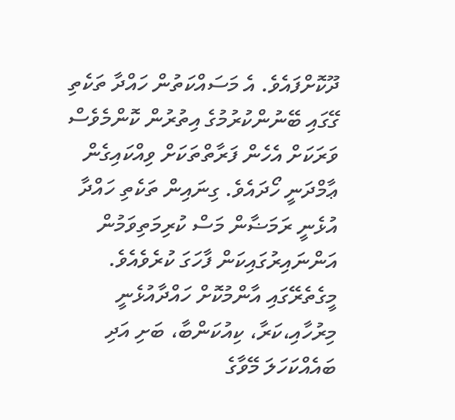ދޫކޮށްފައެވެ. އެ މަސައްކަތުން ހައްދާ ތަކެތި ގޭގައި ބޭނުންކުރުމުގެ އިތުރުން ކޮންމެވެސް ވަރަކަށް އެހެން ފަރާތްތަކަށް ވިއްކައިގެން ޢާމްދަނީ ހޯދައެވެ. ގިނައިން ތަކެތި ހައްދާ އުޅެނީ ރަމަޟާން މަސް ކުރިމަތިވަމުން އަންނައިރުގައިކަން ފާހަގަ ކުރެވެއެވެ. މީގެތެރޭގައި އާންމުކޮށް ހައްދާއުޅެނީ މިރުހާއި،ކަރާ، ކިއުކަންބާ، ބަށި އަދި ބައެއްކަހަލަ މޭވާގެ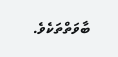ބާވަތްތަކެވެ.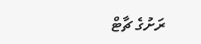ރަށުގެ ޗާޓް